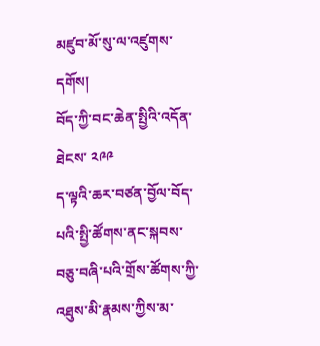མཛུབ་མོ་སུ་ལ་འཛུགས་དགོས།
བོད་ཀྱི་བང་ཆེན་སྤྱིའི་འདོན་ཐེངས་ ༢༩༩
ད་ལྟའི་ཆར་བཙན་བྱོལ་བོད་པའི་སྤྱི་ཚོགས་ནང་སྐབས་བཅུ་བཞི་པའི་གྲོས་ཚོགས་ཀྱི་འཐུས་མི་རྣམས་ཀྱིས་མ་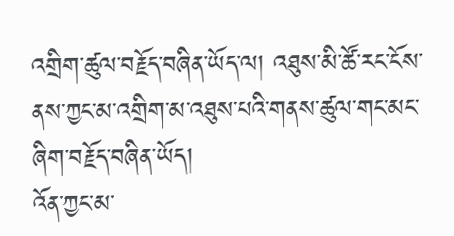འགྲིག་ཚུལ་བརྗོད་བཞིན་ཡོད་ལ། འཐུས་མི་ཚོ་རང་ངོས་ནས་ཀྱང་མ་འགྲིག་མ་འཐུས་པའི་གནས་ཚུལ་གང་མང་ཞིག་བརྗོད་བཞིན་ཡོད།
འོན་ཀྱང་མ་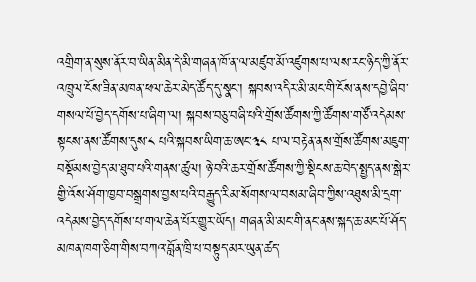འགྲིག་ན་སུས་ནོར་བ་ཡིན་མིན་དེ་མི་གཞན་ཁོ་ན་ལ་མཛུབ་མོ་འཛུགས་པ་ལས་རང་ཉིད་ཀྱི་ནོར་འཁྲུལ་ངོས་ཟིན་མཁན་ཕལ་ཆེར་མེད་ཚོད་དུ་སྣང་། སྐབས་འདིར་མི་མང་གི་ངོས་ནས་དབྱེ་ཞིབ་གསལ་པོ་བྱེད་དགོས་པ་ཞིག་ལ། སྐབས་བཅུ་བཞི་པའི་གྲོས་ཚོགས་ཀྱི་ཚོགས་གཙོ་འདེམས་སྟངས་ནས་ཚོགས་དུས་༨ པའི་སྐབས་ཡིག་ཆ་ཨང་༣༨ པ་ལ་བརྟེན་ནས་གྲོས་ཚོགས་མཇུག་བསྡོམས་བྱེད་མ་ཐུབ་པའི་གནས་ཚུལ། ཉེ་བའི་ཆར་གྲོས་ཚོགས་ཀྱི་སྡིངས་ཆ་བེད་སྤྱད་ནས་སྒེར་གྱི་འོས་ཤོག་ཁྱབ་བསྒྲགས་བྱས་པའི་བརྒྱུད་རིམ་སོགས་ལ་བསམ་ཞིབ་ཀྱིས་འཐུས་མི་དྲག་འདེམས་བྱེད་དགོས་པ་གལ་ཆེན་པོར་གྱུར་ཡོད། གཞན་མི་མང་གི་ནང་ནས་སྐད་ཆ་མང་པོ་ཤོད་མཁན་ཁག་ཅིག་གིས་བཀའ་བློན་ཁྲི་པ་བསྟུད་མར་ཡུན་ཚད་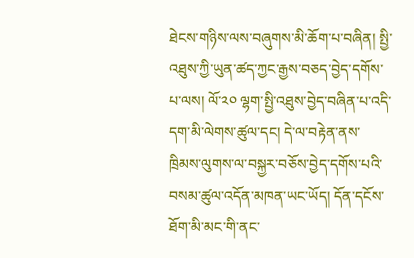ཐེངས་གཉིས་ལས་བཞུགས་མི་ཆོག་པ་བཞིན། སྤྱི་འཐུས་ཀྱི་ཡུན་ཚད་ཀྱང་རྒྱས་བཅད་བྱེད་དགོས་པ་ལས། ལོ་༢༠ ལྷག་སྤྱི་འཐུས་བྱེད་བཞིན་པ་འདི་དག་མི་ལེགས་ཚུལ་དང། དེ་ལ་བརྟེན་ནས་ཁྲིམས་ལུགས་ལ་བསྐྱར་བཅོས་བྱེད་དགོས་པའི་བསམ་ཚུལ་འདོན་མཁན་ཡང་ཡོད། དོན་དངོས་ཐོག་མི་མང་གི་ནང་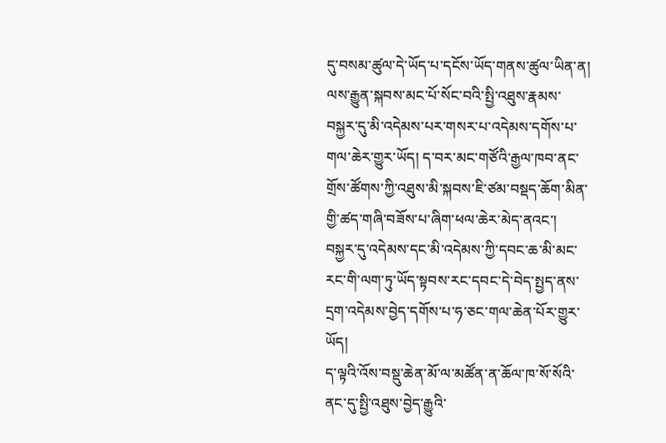དུ་བསམ་ཚུལ་དེ་ཡོད་པ་དངོས་ཡོད་གནས་ཚུལ་ཡིན་ན། ལས་རྒྱུན་སྐབས་མང་པོ་སོང་བའི་སྤྱི་འཐུས་རྣམས་བསྐྱར་དུ་མི་འདེམས་པར་གསར་པ་འདེམས་དགོས་པ་གལ་ཆེར་གྱུར་ཡོད། ད་བར་མང་གཙོའི་རྒྱལ་ཁབ་ནང་གྲོས་ཚོགས་ཀྱི་འཐུས་མི་སྐབས་ཇི་ཙམ་བསྡད་ཆོག་མིན་གྱི་ཚད་གཞི་བཟོས་པ་ཞིག་ཕལ་ཆེར་མེད་ནའང་། བསྐྱར་དུ་འདེམས་དང་མི་འདེམས་ཀྱི་དབང་ཆ་མི་མང་རང་གི་ལག་ཏུ་ཡོད་སྟབས་རང་དབང་དེ་བེད་སྤྱད་ནས་དྲག་འདེམས་བྱེད་དགོས་པ་ཧ་ཅང་གལ་ཆེན་པོར་གྱུར་ཡོད།
ད་ལྟའི་འོས་བསྡུ་ཆེན་མོ་ལ་མཚོན་ན་ཆོལ་ཁ་སོ་སོའི་ནང་དུ་སྤྱི་འཐུས་བྱེད་རྒྱུའི་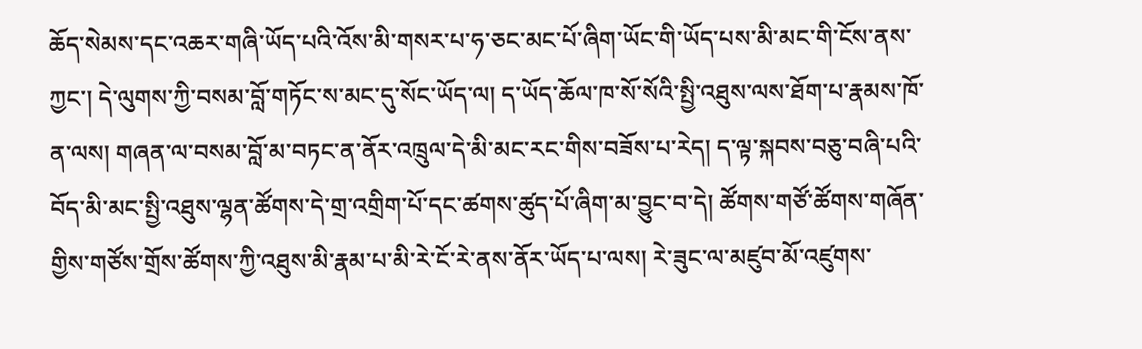ཆོད་སེམས་དང་འཆར་གཞི་ཡོད་པའི་འོས་མི་གསར་པ་ཧ་ཅང་མང་པོ་ཞིག་ཡོང་གི་ཡོད་པས་མི་མང་གི་ངོས་ནས་ཀྱང་། དེ་ལུགས་ཀྱི་བསམ་བློ་གཏོང་ས་མང་དུ་སོང་ཡོད་ལ། ད་ཡོད་ཆོལ་ཁ་སོ་སོའི་སྤྱི་འཐུས་ལས་ཐོག་པ་རྣམས་ཁོ་ན་ལས། གཞན་ལ་བསམ་བློ་མ་བཏང་ན་ནོར་འཁྲུལ་དེ་མི་མང་རང་གིས་བཟོས་པ་རེད། ད་ལྟ་སྐབས་བཅུ་བཞི་པའི་བོད་མི་མང་སྤྱི་འཐུས་ལྷན་ཚོགས་དེ་གྲ་འགྲིག་པོ་དང་ཚགས་ཚུད་པོ་ཞིག་མ་བྱུང་བ་དེ། ཚོགས་གཙོ་ཚོགས་གཞོན་གྱིས་གཙོས་གྲོས་ཚོགས་ཀྱི་འཐུས་མི་རྣམ་པ་མི་རེ་ངོ་རེ་ནས་ནོར་ཡོད་པ་ལས། རེ་ཟུང་ལ་མཛུབ་མོ་འཛུགས་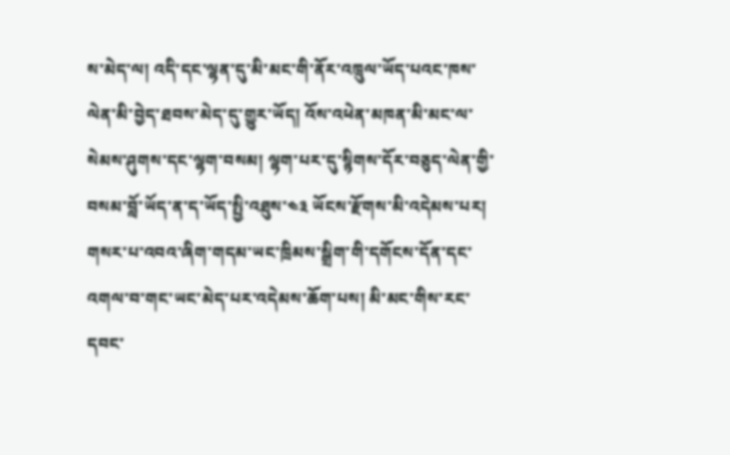ས་མེད་ལ། འདི་དང་ལྷན་དུ་མི་མང་གི་ནོར་འཁྲུལ་ཡོད་པའང་ཁས་ལེན་མི་བྱེད་ཐབས་མེད་དུ་གྱུར་ཡོད། འོས་འཕེན་མཁན་མི་མང་ལ་སེམས་ཤུགས་དང་ལྷག་བསམ། ལྷག་པར་དུ་སྙིགས་དོར་བཅུད་ལེན་གྱི་བསམ་བློ་ཡོད་ན་ད་ཡོད་སྤྱི་འཐུས་༤༣ ཡོངས་རྫོགས་མི་འདེམས་པར། གསར་པ་འབའ་ཞིག་གདམ་ཡང་ཁྲིམས་སྒྲིག་གི་དགོངས་དོན་དང་འགལ་བ་གང་ཡང་མེད་པར་འདེམས་ཆོག་པས། མི་མང་གིས་རང་དབང་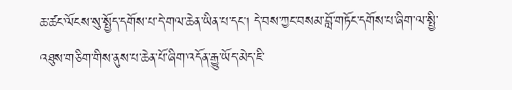ཆ་ཚང་ལོངས་སུ་སྤྱོད་དགོས་པ་དེ་གལ་ཆེན་ཡིན་པ་དང། དེ་བས་ཀྱང་བསམ་བློ་གཏོང་དགོས་པ་ཞིག་ལ་སྤྱི་འཐུས་གཅིག་གིས་ནུས་པ་ཆེན་པོ་ཞིག་འདོན་རྒྱུ་ཡོད་མེད་ཇི་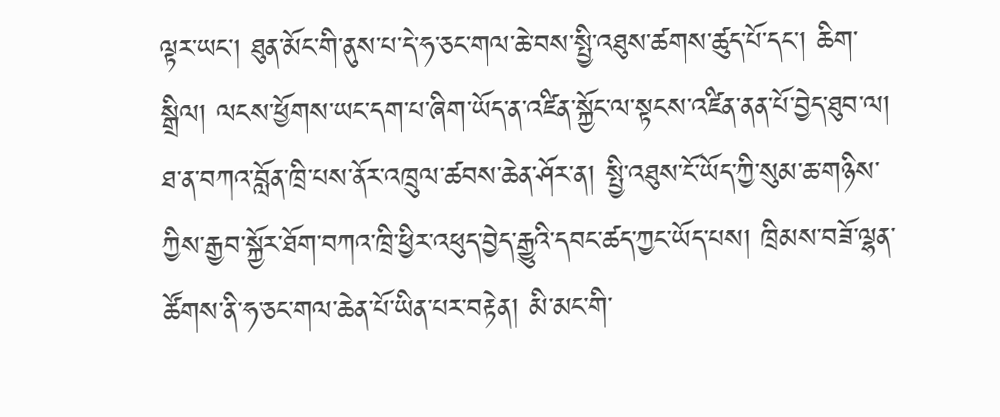ལྟར་ཡང། ཐུན་མོང་གི་ནུས་པ་དེ་ཧ་ཅང་གལ་ཆེ་བས་སྤྱི་འཐུས་ཚགས་ཚུད་པོ་དང་། ཆིག་སྒྲིལ། ལངས་ཕྱོགས་ཡང་དག་པ་ཞིག་ཡོད་ན་འཛིན་སྐྱོང་ལ་སྟངས་འཛིན་ནན་པོ་བྱེད་ཐུབ་ལ། ཐ་ན་བཀའ་བློན་ཁྲི་པས་ནོར་འཁྲུལ་ཚབས་ཆེན་ཤོར་ན། སྤྱི་འཐུས་ངོ་ཡོད་ཀྱི་སུམ་ཆ་གཉིས་ཀྱིས་རྒྱབ་སྐྱོར་ཐོག་བཀའ་ཁྲི་ཕྱིར་འཕུད་བྱེད་རྒྱུའི་དབང་ཚད་ཀྱང་ཡོད་པས། ཁྲིམས་བཟོ་ལྷན་ཚོགས་ནི་ཧ་ཅང་གལ་ཆེན་པོ་ཡིན་པར་བརྟེན། མི་མང་གི་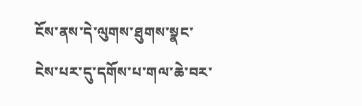ངོས་ནས་དེ་ལུགས་ཐུགས་སྣང་ངེས་པར་དུ་དགོས་པ་གལ་ཆེ་བར་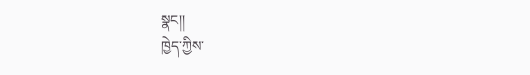སྣང།།
ཁྱེད་ཀྱིས་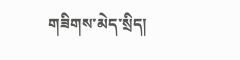གཟིགས་མེད་སྲིད།